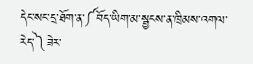དེང་སང་དྲ་ཐོག་ན་༼བོད་ཡིག་མ་སྦྱངས་ན་ཁྲིམས་འགལ་རེད་༽ཟེར་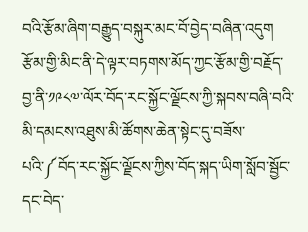བའི་རྩོམ་ཞིག་བརྒྱུད་བསྐུར་མང་བོ་བྱེད་བཞིན་འདུག རྩོམ་གྱི་མིང་ནི་དེ་ལྟར་བཏགས་མོད་ཀྱང་རྩོམ་གྱི་བརྗོད་བྱ་ནི་༡༩༨༧་ལོར་བོད་རང་སྐྱོང་ལྗོངས་ཀྱི་སྐབས་བཞི་བའི་མི་དམངས་འཐུས་མི་ཚོགས་ཆེན་སྟེང་དུ་བཟོས་པའི་༼བོད་རང་སྐྱོང་ལྗོངས་ཀྱིས་བོད་སྐད་ཡིག་སློབ་སྦྱོང་དང་བེད་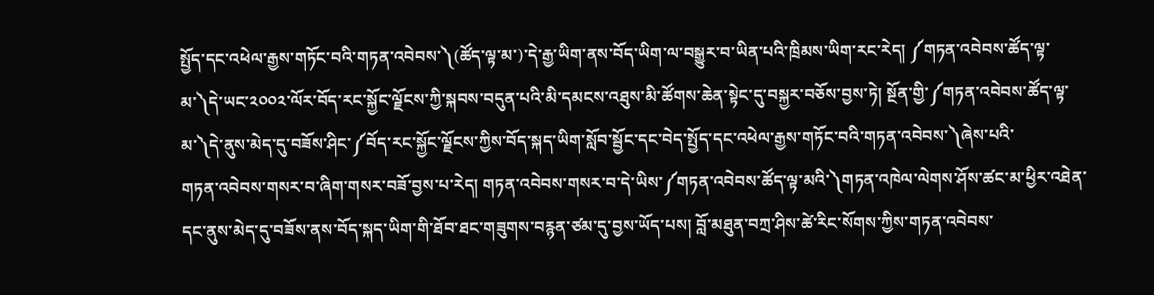སྤྱོད་དང་འཕེལ་རྒྱས་གཏོང་བའི་གཏན་འབེབས་༽(ཚོད་ལྟ་མ་)་དེ་རྒྱ་ཡིག་ནས་བོད་ཡིག་ལ་བསྒྱུར་བ་ཡིན་པའི་ཁྲིམས་ཡིག་རང་རེད། ༼གཏན་འབེབས་ཚོད་ལྟ་མ་༽དེ་ཡང་༢༠༠༢་ལོར་བོད་རང་སྐྱོང་ལྗོངས་ཀྱི་སྐབས་བདུན་པའི་མི་དམངས་འཐུས་མི་ཚོགས་ཆེན་སྟེང་དུ་བསྐྱར་བཅོས་བྱས་ཏེ། སྔོན་གྱི་༼གཏན་འབེབས་ཚོད་ལྟ་མ་༽དེ་ནུས་མེད་དུ་བཟོས་ཤིང་༼བོད་རང་སྐྱོང་ལྗོངས་ཀྱིས་བོད་སྐད་ཡིག་སློབ་སྦྱོང་དང་བེད་སྤྱོད་དང་འཕེལ་རྒྱས་གཏོང་བའི་གཏན་འབེབས་༽ཞེས་པའི་
གཏན་འབེབས་གསར་བ་ཞིག་གསར་བཟོ་བྱས་པ་རེད། གཏན་འབེབས་གསར་བ་དེ་ཡིས་༼གཏན་འབེབས་ཚོད་ལྟ་མའི་༽གཏན་འཁེལ་ལེགས་ཤོས་ཚང་མ་ཕྱིར་འཐེན་དང་ནུས་མེད་དུ་བཟོས་ནས་བོད་སྐད་ཡིག་གི་ཐོབ་ཐང་གཟུགས་བརྙན་ཙམ་དུ་བྱས་ཡོད་པས། བློ་མཐུན་བཀྲ་ཤིས་ཚེ་རིང་སོགས་ཀྱིས་གཏན་འབེབས་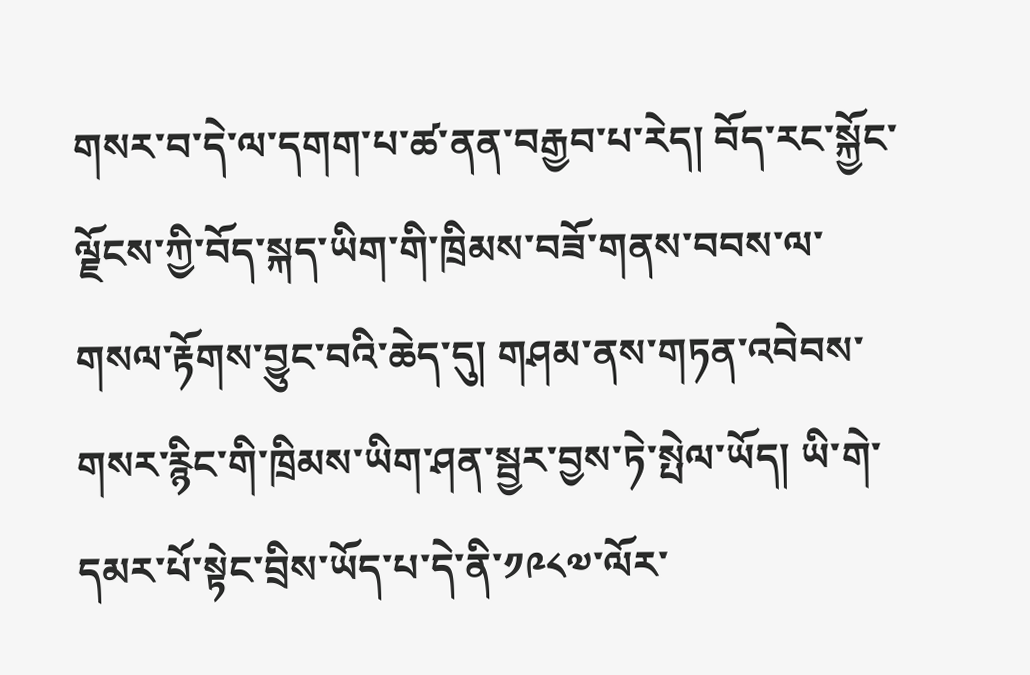གསར་བ་དེ་ལ་དགག་པ་ཚ་ནན་བརྒྱབ་པ་རེད། བོད་རང་སྐྱོང་ལྗོངས་ཀྱི་བོད་སྐད་ཡིག་གི་ཁྲིམས་བཟོ་གནས་བབས་ལ་གསལ་རྟོགས་བྱུང་བའི་ཆེད་དུ། གཤམ་ནས་གཏན་འབེབས་གསར་རྙིང་གི་ཁྲིམས་ཡིག་ཤན་སྦྱར་བྱས་ཏེ་སྤེལ་ཡོད། ཡི་གེ་དམར་པོ་སྟེང་བྲིས་ཡོད་པ་དེ་ནི་༡༩༨༧་ལོར་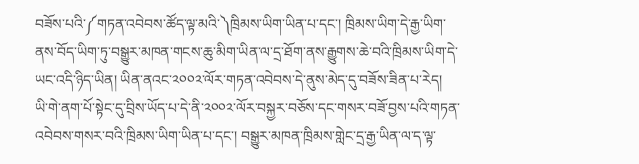བཟོས་པའི་༼གཏན་འབེབས་ཚོད་ལྟ་མའི་༽ཁྲིམས་ཡིག་ཡིན་པ་དང་། ཁྲིམས་ཡིག་དེ་རྒྱ་ཡིག་ནས་བོད་ཡིག་ཏུ་བསྒྱུར་མཁན་གངས་ཆུ་མིག་ཡིན་ལ་དྲ་ཐོག་ནས་རྒྱུགས་ཆེ་བའི་ཁྲིམས་ཡིག་དེ་ཡང་འདི་ཉིད་ཡིན། ཡིན་ནའང་༢༠༠༢་ལོར་གཏན་འབེབས་དེ་ནུས་མེད་དུ་བཟོས་ཟིན་པ་རེད།  ཡི་གེ་ནག་པོ་སྟེང་དུ་བྲིས་ཡོད་པ་དེ་ནི་༢༠༠༢་ལོར་བསྐྱར་བཅོས་དང་གསར་བཟོ་བྱས་པའི་གཏན་འབེབས་གསར་བའི་ཁྲིམས་ཡིག་ཡིན་པ་དང་། བསྒྱུར་མཁན་ཁྲིམས་གླེང་དྲ་རྒྱ་ཡིན་ལ་ད་ལྟ་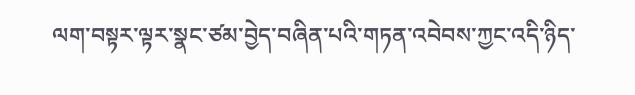ལག་བསྟར་ལྟར་སྣང་ཙམ་བྱེད་བཞིན་པའི་གཏན་འབེབས་ཀྱང་འདི་ཉིད་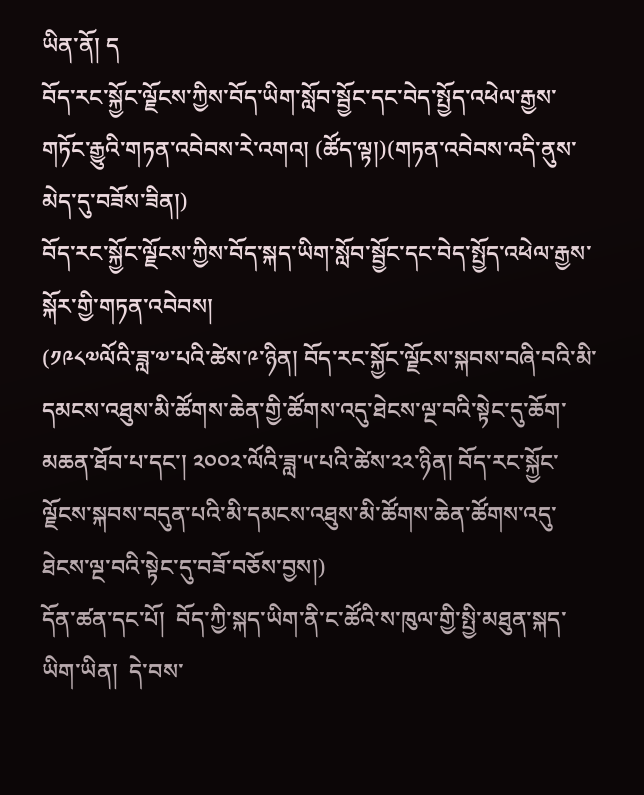ཡིན་ནོ། ད
བོད་རང་སྐྱོང་ལྗོངས་ཀྱིས་བོད་ཡིག་སློབ་སྦྱོང་དང་བེད་སྤྱོད་འཕེལ་རྒྱས་གཏོང་རྒྱུའི་གཏན་འབེབས་རེ་འགའ། (ཚོད་ལྟ།)(གཏན་འབེབས་འདི་ནུས་མེད་དུ་བཟོས་ཟིན།)
བོད་རང་སྐྱོང་ལྗོངས་ཀྱིས་བོད་སྐད་ཡིག་སློབ་སྦྱོང་དང་བེད་སྤྱོད་འཕེལ་རྒྱས་སྐོར་གྱི་གཏན་འབེབས།
(༡༩༨༧ལོའི་ཟླ་༧་པའི་ཚེས་༩་ཉིན། བོད་རང་སྐྱོང་ལྗོངས་སྐབས་བཞི་བའི་མི་དམངས་འཐུས་མི་ཚོགས་ཆེན་གྱི་ཚོགས་འདུ་ཐེངས་ལྔ་བའི་སྟེང་དུ་ཆོག་མཆན་ཐོབ་པ་དང་། ༢༠༠༢་ལོའི་ཟླ་༥་པའི་ཚེས་༢༢་ཉིན། བོད་རང་སྐྱོང་ལྗོངས་སྐབས་བདུན་པའི་མི་དམངས་འཐུས་མི་ཚོགས་ཆེན་ཚོགས་འདུ་ཐེངས་ལྔ་བའི་སྟེང་དུ་བཟོ་བཅོས་བྱས།)
དོན་ཚན་དང་པོ།  བོད་ཀྱི་སྐད་ཡིག་ནི་ང་ཚོའི་ས་ཁུལ་གྱི་སྤྱི་མཐུན་སྐད་ཡིག་ཡིན།  དེ་བས་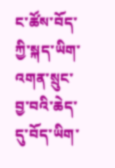ང་ཚོས་བོད་ཀྱི་སྐད་ཡིག་འགན་སྲུང་བྱ་བའི་ཆེད་དུ་བོད་ཡིག་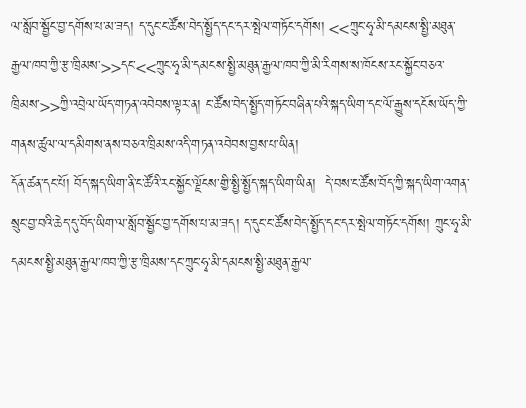ལ་སློབ་སྦྱོང་བྱ་དགོས་པ་མ་ཟད། ད་དུང་ང་ཚོས་བེད་སྤྱོད་དང་དར་སྤེལ་གཏོང་དགོས། <<ཀྲུང་ཧྭ་མི་དམངས་སྤྱི་མཐུན་རྒྱལ་ཁབ་ཀྱི་རྩ་ཁྲིམས་>>དང་<<ཀྲུང་ཧྭ་མི་དམངས་སྤྱི་མཐུན་རྒྱལ་ཁབ་ཀྱི་མི་རིགས་ས་ཁོངས་རང་སྐྱོང་བཅའ་ཁྲིམས་>>ཀྱི་འབྲེལ་ཡོད་གཏན་འབེབས་ལྟར་ན། ང་ཚོས་བེད་སྤྱོད་གཏོང་བཞིན་པའི་སྐད་ཡིག་དང་ལོ་རྒྱུས་དངོས་ཡོད་ཀྱི་གནས་ཚུལ་ལ་དམིགས་ནས་བཅའ་ཁྲིམས་འདི་གཏན་འབེབས་བྱས་པ་ཡིན།
དོན་ཚན་དང་པོ། བོད་སྐད་ཡིག་ནི་ང་ཚོའི་རང་སྐྱོང་ལྗོངས་གྱི་སྤྱི་སྤྱོད་སྐད་ཡིག་ཡིན།  དེ་བས་ང་ཚོས་བོད་ཀྱི་སྐད་ཡིག་འགན་སྲུང་བྱ་བའི་ཆེད་དུ་བོད་ཡིག་ལ་སློབ་སྦྱོང་བྱ་དགོས་པ་མ་ཟད། ད་དུང་ང་ཚོས་བེད་སྤྱོད་དང་དར་སྤེལ་གཏོང་དགོས། ཀྲུང་ཧྭ་མི་དམངས་སྤྱི་མཐུན་རྒྱལ་ཁབ་ཀྱི་རྩ་ཁྲིམས་དང་ཀྲུང་ཧྭ་མི་དམངས་སྤྱི་མཐུན་རྒྱལ་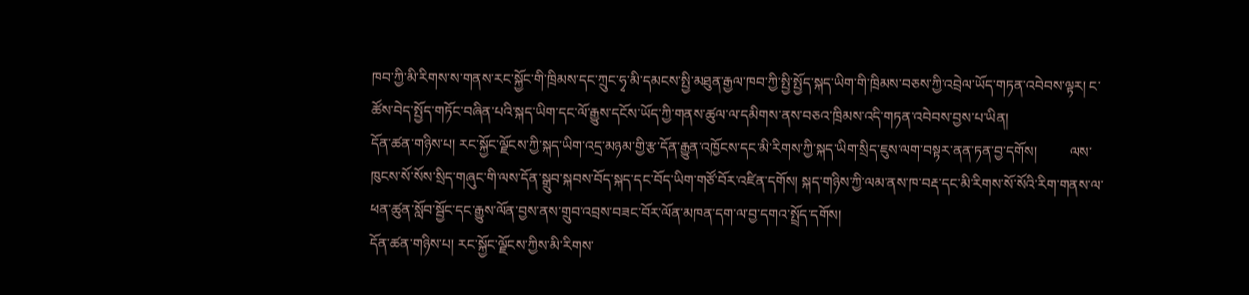ཁབ་ཀྱི་མི་རིགས་ས་གནས་རང་སྐྱོང་གི་ཁྲིམས་དང་ཀྲུང་ཧྭ་མི་དམངས་སྤྱི་མཐུན་རྒྱལ་ཁབ་ཀྱི་སྤྱི་སྤྱོད་སྐད་ཡིག་གི་ཁྲིམས་བཅས་ཀྱི་འབྲེལ་ཡོད་གཏན་འབེབས་ལྟར། ང་ཚོས་བེད་སྤྱོད་གཏོང་བཞིན་པའི་སྐད་ཡིག་དང་ལོ་རྒྱུས་དངོས་ཡོད་ཀྱི་གནས་ཚུལ་ལ་དམིགས་ནས་བཅའ་ཁྲིམས་འདི་གཏན་འབེབས་བྱས་པ་ཡིན།
དོན་ཚན་གཉིས་པ། རང་སྐྱོང་ལྗོངས་ཀྱི་སྐད་ཡིག་འདྲ་མཉམ་གྱི་རྩ་དོན་རྒྱུན་འཁྱོངས་དང་མི་རིགས་ཀྱི་སྐད་ཡིག་སྲིད་ཇུས་ལག་བསྟར་ནན་ཏན་བྱ་དགོས།         ལས་ཁུངས་སོ་སོས་སྲིད་གཞུང་གི་ལས་དོན་སྒྲུབ་སྐབས་བོད་སྐད་དང་བོད་ཡིག་གཙོ་བོར་འཛིན་དགོས། སྐད་གཉིས་ཀྱི་ལམ་ནས་ཁ་བརྡ་དང་མི་རིགས་སོ་སོའི་རིག་གནས་ལ་ཕན་ཚུན་སློབ་སྦྱོང་དང་རྒྱུས་ལོན་བྱས་ནས་གྲུབ་འབྲས་བཟང་བོར་ལོན་མཁན་དག་ལ་བྱ་དགའ་སྤྲོད་དགོས།
དོན་ཚན་གཉིས་པ། རང་སྐྱོང་ལྗོངས་ཀྱིས་མི་རིགས་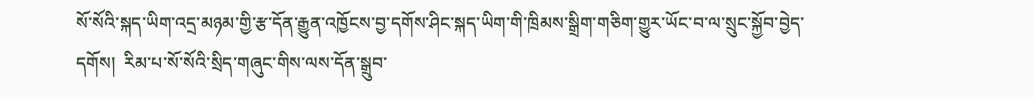སོ་སོའི་སྐད་ཡིག་འདྲ་མཉམ་གྱི་རྩ་དོན་རྒྱུན་འཁྱོངས་བྱ་དགོས་ཤིང་སྐད་ཡིག་གི་ཁྲིམས་སྒྲིག་གཅིག་གྱུར་ཡོང་བ་ལ་སྲུང་སྐྱོབ་བྱེད་དགོས།  རིམ་པ་སོ་སོའི་སྲིད་གཞུང་གིས་ལས་དོན་སྒྲུབ་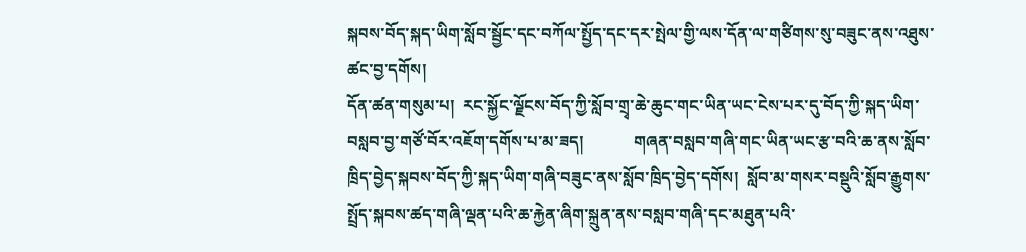སྐབས་བོད་སྐད་ཡིག་སློབ་སྦྱོང་དང་བཀོལ་སྤྱོད་དང་དར་སྤེལ་གྱི་ལས་དོན་ལ་གཙིགས་སུ་བཟུང་ནས་འཐུས་ཚང་བྱ་དགོས།
དོན་ཚན་གསུམ་པ།  རང་སྐྱོང་ལྗོངས་བོད་ཀྱི་སློབ་གྲྭ་ཆེ་ཆུང་གང་ཡིན་ཡང་ངེས་པར་དུ་བོད་ཀྱི་སྐད་ཡིག་བསླབ་བྱ་གཙོ་བོར་འཇོག་དགོས་པ་མ་ཟད།            གཞན་བསླབ་གཞི་གང་ཡིན་ཡང་རྩ་བའི་ཆ་ནས་སློབ་ཁྲིད་བྱེད་སྐབས་བོད་ཀྱི་སྐད་ཡིག་གཞི་བཟུང་ནས་སློབ་ཁྲིད་བྱེད་དགོས།  སློབ་མ་གསར་བསྡུའི་སློབ་རྒྱུགས་སྤྲོད་སྐབས་ཚད་གཞི་ལྡན་པའི་ཆ་རྐྱེན་ཞིག་སྐྲུན་ནས་བསླབ་གཞི་དང་མཐུན་པའི་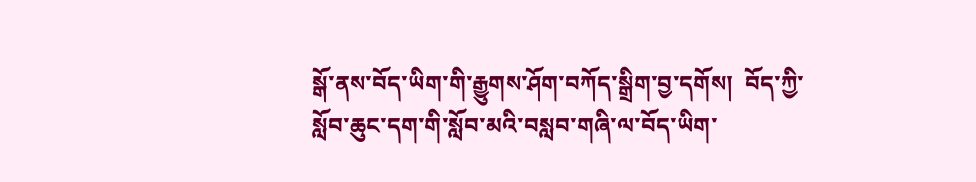སྒོ་ནས་བོད་ཡིག་གི་རྒྱུགས་ཤོག་བཀོད་སྒྲིག་བྱ་དགོས།  བོད་ཀྱི་སློབ་ཆུང་དག་གི་སློབ་མའི་བསླབ་གཞི་ལ་བོད་ཡིག་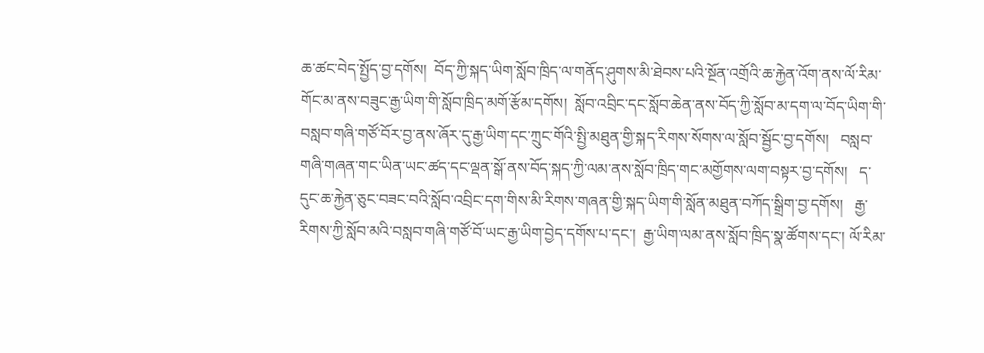ཆ་ཚང་བེད་སྤྱོད་བྱ་དགོས།  བོད་ཀྱི་སྐད་ཡིག་སློབ་ཁྲིད་ལ་གནོད་ཤུགས་མི་ཐེབས་པའི་སྔོན་འགྲོའི་ཆ་རྐྱེན་འོག་ནས་ལོ་རིམ་གོང་མ་ནས་བཟུང་རྒྱ་ཡིག་གི་སློབ་ཁྲིད་མགོ་རྩོམ་དགོས།  སློབ་འབྲིང་དང་སློབ་ཆེན་ནས་བོད་ཀྱི་སློབ་མ་དག་ལ་བོད་ཡིག་གི་བསླབ་གཞི་གཙོ་བོར་བྱ་ནས་ཞོར་དུ་རྒྱ་ཡིག་དང་ཀྲུང་གོའི་སྤྱི་མཐུན་གྱི་སྐད་རིགས་སོགས་ལ་སློབ་སྦྱོང་བྱ་དགོས།   བསླབ་གཞི་གཞན་གང་ཡིན་ཡང་ཚད་དང་ལྡན་སྒོ་ནས་བོད་སྐད་ཀྱི་ལམ་ནས་སློབ་ཁྲིད་གང་མགྱོགས་ལག་བསྟར་བྱ་དགོས།   ད་དུང་ཆ་རྐྱེན་ཅུང་བཟང་བའི་སློབ་འབྲིང་དག་གིས་མི་རིགས་གཞན་གྱི་སྐད་ཡིག་གི་སློན་མཐུན་བཀོད་སྒྲིག་བྱ་དགོས།   རྒྱ་རིགས་ཀྱི་སློབ་མའི་བསླབ་གཞི་གཙོ་བོ་ཡང་རྒྱ་ཡིག་བྱེད་དགོས་པ་དང་།  རྒྱ་ཡིག་ལམ་ནས་སློབ་ཁྲིད་སྣ་ཚོགས་དང་། ལོ་རིམ་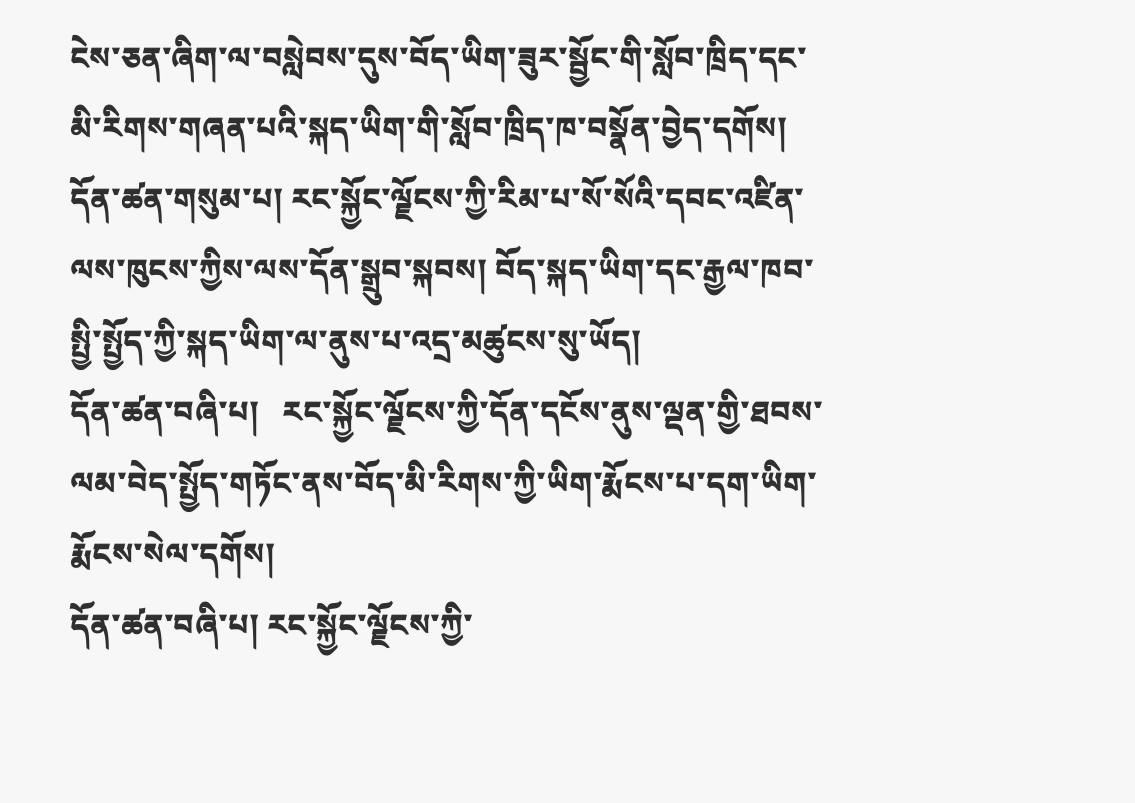ངེས་ཅན་ཞིག་ལ་བསླེབས་དུས་བོད་ཡིག་ཟུར་སྦྱོང་གི་སློབ་ཁྲིད་དང་མི་རིགས་གཞན་པའི་སྐད་ཡིག་གི་སློབ་ཁྲིད་ཁ་བསྣོན་བྱེད་དགོས།
དོན་ཚན་གསུམ་པ། རང་སྐྱོང་ལྗོངས་ཀྱི་རིམ་པ་སོ་སོའི་དབང་འཛིན་ལས་ཁུངས་ཀྱིས་ལས་དོན་སྒྲུབ་སྐབས། བོད་སྐད་ཡིག་དང་རྒྱལ་ཁབ་སྤྱི་སྤྱོད་ཀྱི་སྐད་ཡིག་ལ་ནུས་པ་འདྲ་མཚུངས་སུ་ཡོད།
དོན་ཚན་བཞི་པ།   རང་སྐྱོང་ལྗོངས་ཀྱི་དོན་དངོས་ནུས་ལྡན་གྱི་ཐབས་ལམ་བེད་སྤྱོད་གཏོང་ནས་བོད་མི་རིགས་ཀྱི་ཡིག་རྨོངས་པ་དག་ཡིག་རྨོངས་སེལ་དགོས།
དོན་ཚན་བཞི་པ། རང་སྐྱོང་ལྗོངས་ཀྱི་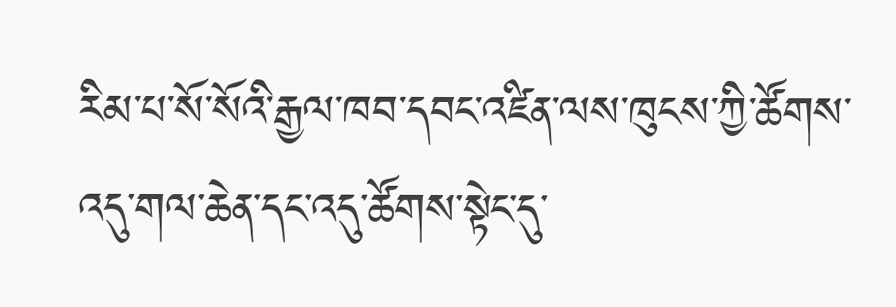རིམ་པ་སོ་སོའི་རྒྱལ་ཁབ་དབང་འཛིན་ལས་ཁུངས་ཀྱི་ཚོགས་འདུ་གལ་ཆེན་དང་འདུ་ཚོགས་སྟེང་དུ་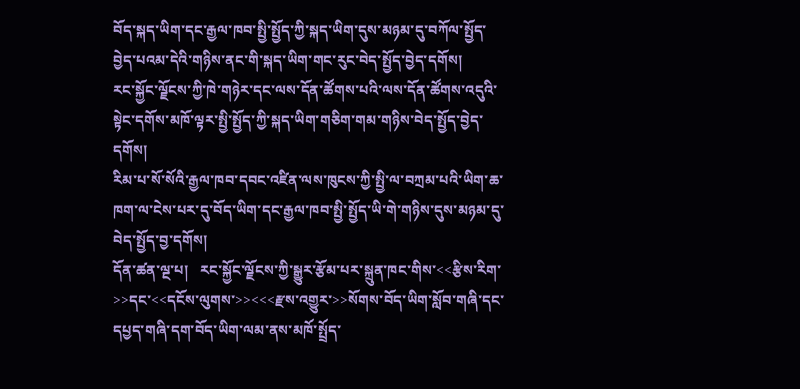བོད་སྐད་ཡིག་དང་རྒྱལ་ཁབ་སྤྱི་སྤྱོད་ཀྱི་སྐད་ཡིག་དུས་མཉམ་དུ་བཀོལ་སྤྱོད་བྱེད་པའམ་དེའི་གཉིས་ནང་གི་སྐད་ཡིག་གང་རུང་བེད་སྤྱོད་བྱེད་དགོས།
རང་སྐྱོང་ལྗོངས་ཀྱི་ཁེ་གཉེར་དང་ལས་དོན་ཚོགས་པའི་ལས་དོན་ཚོགས་འདུའི་སྟེང་དགོས་མཁོ་ལྟར་སྤྱི་སྤྱོད་ཀྱི་སྐད་ཡིག་གཅིག་གམ་གཉིས་བེད་སྤྱོད་བྱེད་དགོས།
རིམ་པ་སོ་སོའི་རྒྱལ་ཁབ་དབང་འཛིན་ལས་ཁུངས་ཀྱི་སྤྱི་ལ་བཀྲམ་པའི་ཡིག་ཆ་ཁག་ལ་ངེས་པར་དུ་བོད་ཡིག་དང་རྒྱལ་ཁབ་སྤྱི་སྤྱོད་ཡི་གེ་གཉིས་དུས་མཉམ་དུ་བེད་སྤྱོད་བྱ་དགོས།
དོན་ཚན་ལྔ་པ།   རང་སྐྱོང་ལྗོངས་ཀྱི་སྒྱུར་རྩོམ་པར་སྐྲུན་ཁང་གིས་<<རྩིས་རིག་>>དང་<<དངོས་ལུགས་>><<<རྫས་འགྱུར་>>སོགས་བོད་ཡིག་སློབ་གཞི་དང་དཔྱད་གཞི་དག་བོད་ཡིག་ལམ་ནས་མཁོ་སྤྲོད་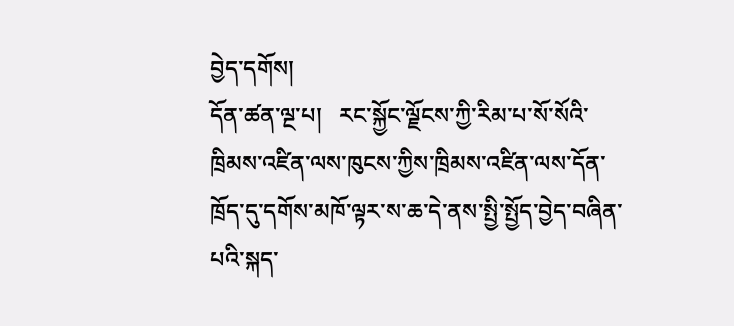བྱེད་དགོས།
དོན་ཚན་ལྔ་པ།   རང་སྐྱོང་ལྗོངས་ཀྱི་རིམ་པ་སོ་སོའི་ཁྲིམས་འཛིན་ལས་ཁུངས་ཀྱིས་ཁྲིམས་འཛིན་ལས་དོན་ཁྲོད་དུ་དགོས་མཁོ་ལྟར་ས་ཆ་དེ་ནས་སྤྱི་སྤྱོད་བྱེད་བཞིན་པའི་སྐད་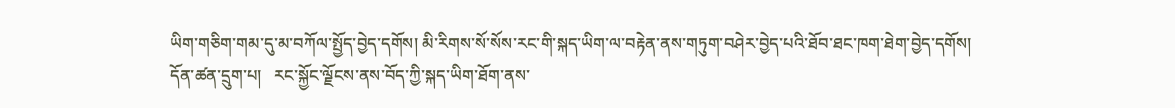ཡིག་གཅིག་གམ་དུ་མ་བཀོལ་སྤྱོད་བྱེད་དགོས། མི་རིགས་སོ་སོས་རང་གི་སྐད་ཡིག་ལ་བརྟེན་ནས་གཏུག་བཤེར་བྱེད་པའི་ཐོབ་ཐང་ཁག་ཐེག་བྱེད་དགོས།
དོན་ཚན་དྲུག་པ།   རང་སྐྱོང་ལྗོངས་ནས་བོད་ཀྱི་སྐད་ཡིག་ཐོག་ནས་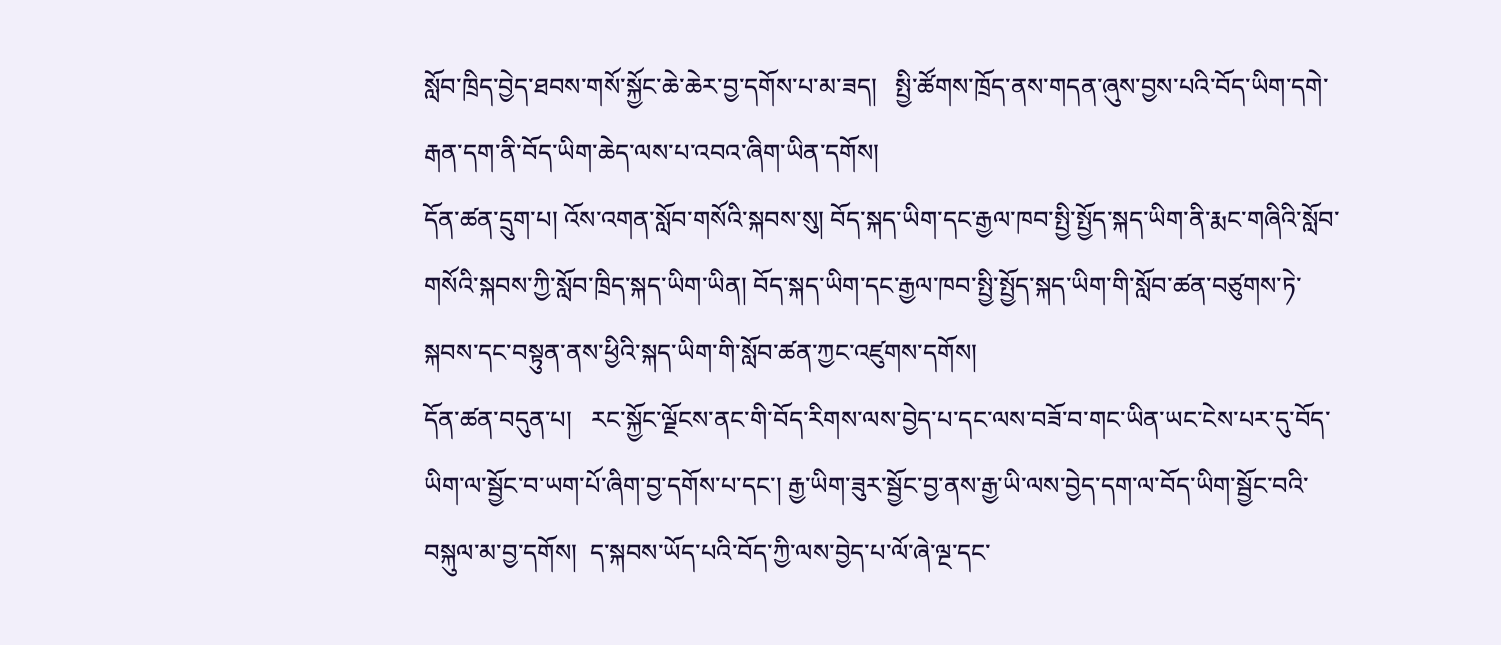སློབ་ཁྲིད་བྱེད་ཐབས་གསོ་སྐྱོང་ཆེ་ཆེར་བྱ་དགོས་པ་མ་ཟད།   སྤྱི་ཚོགས་ཁྲོད་ནས་གདན་ཞུས་བྱས་པའི་བོད་ཡིག་དགེ་རྒན་དག་ནི་བོད་ཡིག་ཆེད་ལས་པ་འབའ་ཞིག་ཡིན་དགོས།
དོན་ཚན་དྲུག་པ། འོས་འགན་སློབ་གསོའི་སྐབས་སུ། བོད་སྐད་ཡིག་དང་རྒྱལ་ཁབ་སྤྱི་སྤྱོད་སྐད་ཡིག་ནི་རྨང་གཞིའི་སློབ་གསོའི་སྐབས་ཀྱི་སློབ་ཁྲིད་སྐད་ཡིག་ཡིན། བོད་སྐད་ཡིག་དང་རྒྱལ་ཁབ་སྤྱི་སྤྱོད་སྐད་ཡིག་གི་སློབ་ཚན་བཙུགས་ཏེ་སྐབས་དང་བསྟུན་ནས་ཕྱིའི་སྐད་ཡིག་གི་སློབ་ཚན་ཀྱང་འཛུགས་དགོས།
དོན་ཚན་བདུན་པ།   རང་སྐྱོང་ལྗོངས་ནང་གི་བོད་རིགས་ལས་བྱེད་པ་དང་ལས་བཟོ་བ་གང་ཡིན་ཡང་ངེས་པར་དུ་བོད་ཡིག་ལ་སྦྱོང་བ་ཡག་པོ་ཞིག་བྱ་དགོས་པ་དང་། རྒྱ་ཡིག་ཟུར་སྦྱོང་བྱ་ནས་རྒྱ་ཡི་ལས་བྱེད་དག་ལ་བོད་ཡིག་སྦྱོང་བའི་བསྐུལ་མ་བྱ་དགོས།  ད་སྐབས་ཡོད་པའི་བོད་ཀྱི་ལས་བྱེད་པ་ལོ་ཞེ་ལྔ་དང་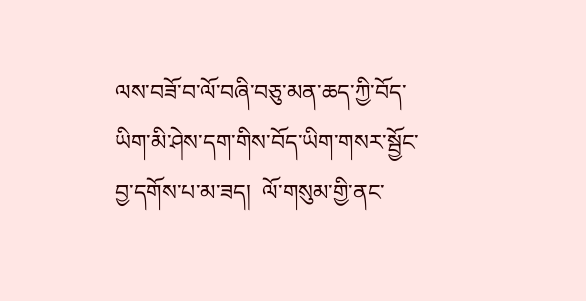ལས་བཟོ་བ་ལོ་བཞི་བཅུ་མན་ཆད་ཀྱི་བོད་ཡིག་མི་ཤེས་དག་གིས་བོད་ཡིག་གསར་སྦྱོང་བྱ་དགོས་པ་མ་ཟད།  ལོ་གསུམ་གྱི་ནང་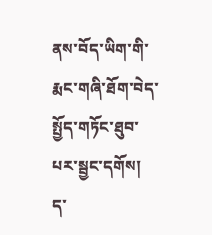ནས་བོད་ཡིག་གི་རྨང་གཞི་ཐོག་བེད་སྤྱོད་གཏོང་ཐུབ་པར་སྦྱང་དགོས། ད་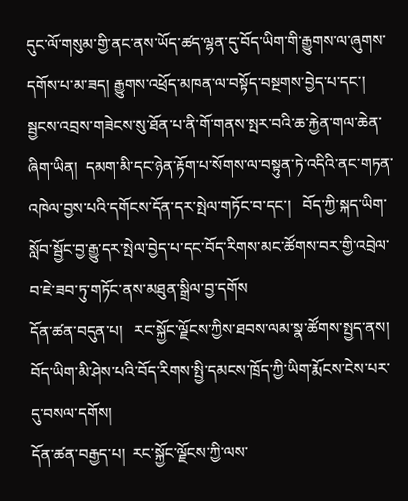དུང་ལོ་གསུམ་གྱི་ནང་ནས་ཡོད་ཚད་ལྷན་དུ་བོད་ཡིག་གི་རྒྱུགས་ལ་ཞུགས་དགོས་པ་མ་ཟད། རྒྱུགས་འཕྲོད་མཁན་ལ་བསྟོད་བསྔགས་བྱེད་པ་དང་།  སྦྱངས་འབྲས་གཟེངས་སུ་ཐོན་པ་ནི་གོ་གནས་སྤར་བའི་ཆ་རྐྱེན་གལ་ཆེན་ཞིག་ཡིན།  དམག་མི་དང་ཉེན་རྟོག་པ་སོགས་ལ་བསྟུན་ཏེ་འདིའི་ནང་གཏན་འཁེལ་བྱས་པའི་དགོངས་དོན་དར་སྤེལ་གཏོང་བ་དང་།   བོད་ཀྱི་སྐད་ཡིག་སློབ་སྦྱོང་བྱ་རྒྱུ་དར་སྤེལ་བྱེད་པ་དང་བོད་རིགས་མང་ཚོགས་བར་གྱི་འབྲེལ་བ་ཇེ་ཟབ་ཏུ་གཏོང་ནས་མཐུན་སྒྲིལ་བྱ་དགོས
དོན་ཚན་བདུན་པ།   རང་སྐྱོང་ལྗོངས་ཀྱིས་ཐབས་ལམ་སྣ་ཚོགས་སྤྱད་ནས། བོད་ཡིག་མི་ཤེས་པའི་བོད་རིགས་སྤྱི་དམངས་ཁྲོད་ཀྱི་ཡིག་རྨོངས་ངེས་པར་དུ་བསལ་དགོས།
དོན་ཚན་བརྒྱད་པ།  རང་སྐྱོང་ལྗོངས་ཀྱི་ལས་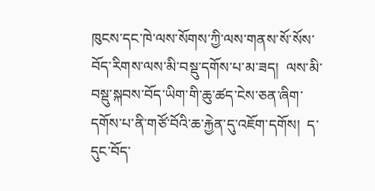ཁུངས་དང་ཁེ་ལས་སོགས་ཀྱི་ལས་གནས་སོ་སོས་བོད་རིགས་ལས་མི་བསྡུ་དགོས་པ་མ་ཟད།  ལས་མི་བསྡུ་སྐབས་བོད་ཡིག་གི་ཆུ་ཚད་ངེས་ཅན་ཞིག་དགོས་པ་ནི་གཙོ་བོའི་ཆ་རྐྱེན་དུ་འཇོག་དགོས།  ད་དུང་བོད་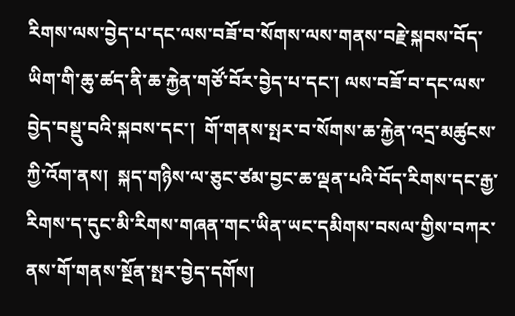རིགས་ལས་བྱེད་པ་དང་ལས་བཟོ་བ་སོགས་ལས་གནས་བརྗེ་སྐབས་བོད་ཡིག་གི་ཆུ་ཚད་ནི་ཆ་རྐྱེན་གཙོ་བོར་བྱེད་པ་དང་། ལས་བཟོ་བ་དང་ལས་བྱེད་བསྡུ་བའི་སྐབས་དང་།  གོ་གནས་སྤར་བ་སོགས་ཆ་རྐྱེན་འདྲ་མཚུངས་ཀྱི་འོག་ནས།  སྐད་གཉིས་ལ་ཅུང་ཙམ་བྱང་ཆ་ལྡན་པའི་བོད་རིགས་དང་རྒྱ་རིགས་ད་དུང་མི་རིགས་གཞན་གང་ཡིན་ཡང་དམིགས་བསལ་གྱིས་བཀར་ནས་གོ་གནས་སྔོན་སྤར་བྱེད་དགོས།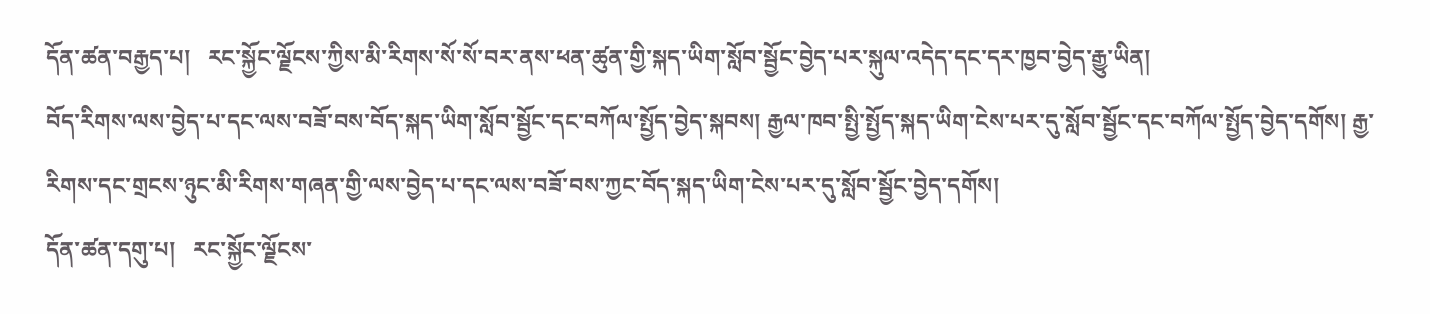དོན་ཚན་བརྒྱད་པ།   རང་སྐྱོང་ལྗོངས་ཀྱིས་མི་རིགས་སོ་སོ་བར་ནས་ཕན་ཚུན་གྱི་སྐད་ཡིག་སློབ་སྦྱོང་བྱེད་པར་སྐུལ་འདེད་དང་དར་ཁྱབ་བྱེད་རྒྱུ་ཡིན།
བོད་རིགས་ལས་བྱེད་པ་དང་ལས་བཟོ་བས་བོད་སྐད་ཡིག་སློབ་སྦྱོང་དང་བཀོལ་སྤྱོད་བྱེད་སྐབས། རྒྱལ་ཁབ་སྤྱི་སྤྱོད་སྐད་ཡིག་ངེས་པར་དུ་སློབ་སྦྱོང་དང་བཀོལ་སྤྱོད་བྱེད་དགོས། རྒྱ་རིགས་དང་གྲངས་ཉུང་མི་རིགས་གཞན་གྱི་ལས་བྱེད་པ་དང་ལས་བཟོ་བས་ཀྱང་བོད་སྐད་ཡིག་ངེས་པར་དུ་སློབ་སྦྱོང་བྱེད་དགོས།
དོན་ཚན་དགུ་པ།   རང་སྐྱོང་ལྗོངས་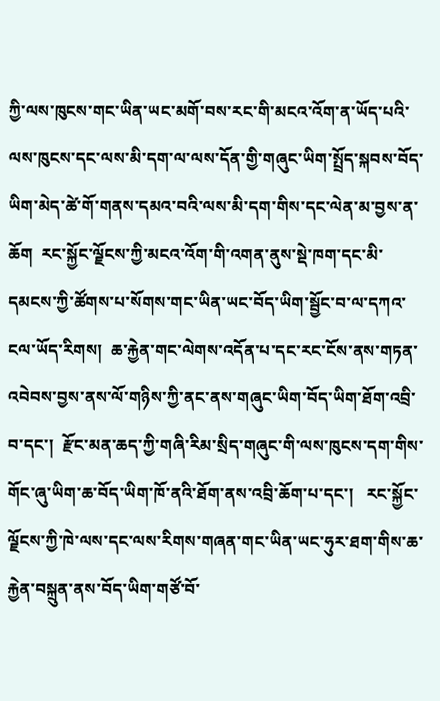ཀྱི་ལས་ཁུངས་གང་ཡིན་ཡང་མགོ་བས་རང་གི་མངའ་འོག་ན་ཡོད་པའི་ལས་ཁུངས་དང་ལས་མི་དག་ལ་ལས་དོན་གྱི་གཞུང་ཡིག་སྤྲོད་སྐབས་བོད་ཡིག་མེད་ཚེ་གོ་གནས་དམའ་བའི་ལས་མི་དག་གིས་དང་ལེན་མ་བྱས་ན་ཆོག  རང་སྐྱོང་ལྗོངས་ཀྱི་མངའ་འོག་གི་འགན་ནུས་སྡེ་ཁག་དང་མི་དམངས་ཀྱི་ཚོགས་པ་སོགས་གང་ཡིན་ཡང་བོད་ཡིག་སྦྱོང་བ་ལ་དཀའ་ངལ་ཡོད་རིགས།  ཆ་རྐྱེན་གང་ལེགས་འདོན་པ་དང་རང་ངོས་ནས་གཏན་འབེབས་བྱས་ནས་ལོ་གཉིས་ཀྱི་ནང་ནས་གཞུང་ཡིག་བོད་ཡིག་ཐོག་འབྲི་བ་དང་།  རྫོང་མན་ཆད་ཀྱི་གཞི་རིམ་སྲིད་གཞུང་གི་ལས་ཁུངས་དག་གིས་གོང་ཞུ་ཡིག་ཆ་བོད་ཡིག་ཁོ་ནའི་ཐོག་ནས་འབྲི་ཆོག་པ་དང་།   རང་སྐྱོང་ལྗོངས་ཀྱི་ཁེ་ལས་དང་ལས་རིགས་གཞན་གང་ཡིན་ཡང་ཧུར་ཐག་གིས་ཆ་རྐྱེན་བསྐྲུན་ནས་བོད་ཡིག་གཙོ་བོ་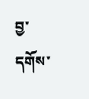བྱ་དགོས་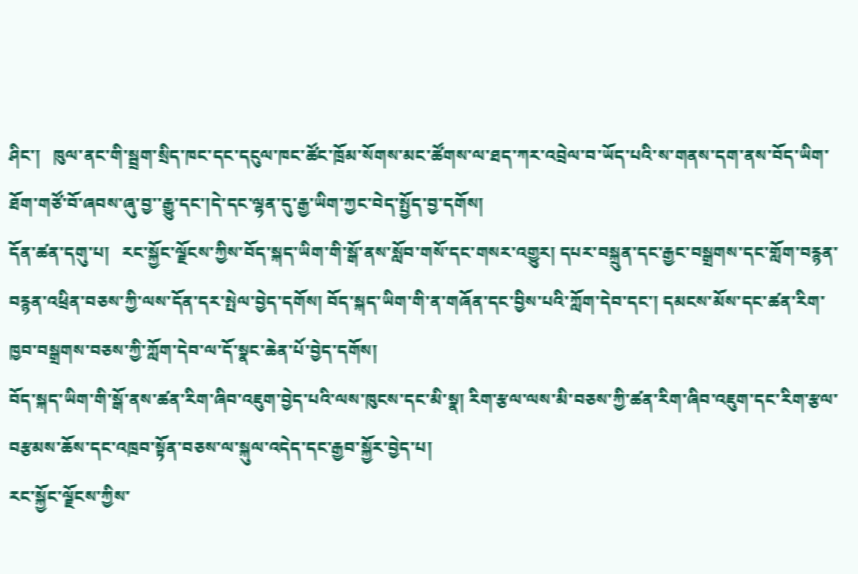ཤིང་།   ཁུལ་ནང་གི་སྦྲག་སྲིད་ཁང་དང་དངུལ་ཁང་ཚོང་ཁྲོམ་སོགས་མང་ཚོགས་ལ་ཐད་ཀར་འབྲེལ་བ་ཡོད་པའི་ས་གནས་དག་ནས་བོད་ཡིག་ཐོག་གཙོ་བོ་ཞབས་ཞུ་བྱ་་རྒྱུ་དང་།དེ་དང་ལྷན་དུ་རྒྱ་ཡིག་ཀྱང་བེད་སྤྱོད་བྱ་དགོས།
དོན་ཚན་དགུ་པ།   རང་སྐྱོང་ལྗོངས་ཀྱིས་བོད་སྐད་ཡིག་གི་སྒོ་ནས་སློབ་གསོ་དང་གསར་འགྱུར། དཔར་བསྐྲུན་དང་རྒྱང་བསྒྲགས་དང་གློག་བརྙན་བརྙན་འཕྲིན་བཅས་ཀྱི་ལས་དོན་དར་སྤེལ་བྱེད་དགོས། བོད་སྐད་ཡིག་གི་ན་གཞོན་དང་བྱིས་པའི་ཀློག་དེབ་དང་། དམངས་མོས་དང་ཚན་རིག་ཁྱབ་བསྒྲགས་བཅས་ཀྱི་ཀློག་དེབ་ལ་དོ་སྣང་ཆེན་པོ་བྱེད་དགོས།
བོད་སྐད་ཡིག་གི་སྒོ་ནས་ཚན་རིག་ཞིབ་འཇུག་བྱེད་པའི་ལས་ཁུངས་དང་མི་སྣ། རིག་རྩལ་ལས་མི་བཅས་ཀྱི་ཚན་རིག་ཞིབ་འཇུག་དང་རིག་རྩལ་བརྩམས་ཆོས་དང་འཁྲབ་སྟོན་བཅས་ལ་སྐུལ་འདེད་དང་རྒྱབ་སྐྱོར་བྱེད་པ།
རང་སྐྱོང་ལྗོངས་ཀྱིས་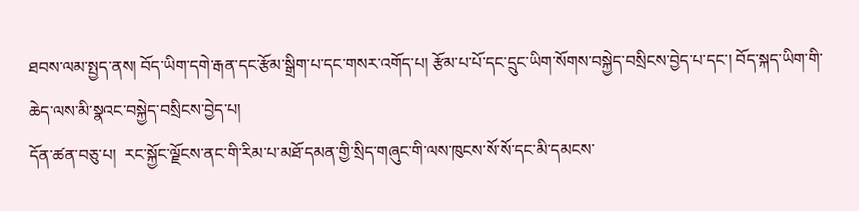ཐབས་ལམ་སྤྱད་ནས། བོད་ཡིག་དགེ་རྒན་དང་རྩོམ་སྒྲིག་པ་དང་གསར་འགོད་པ། རྩོམ་པ་པོ་དང་དྲུང་ཡིག་སོགས་བསྐྱེད་བསྲིངས་བྱེད་པ་དང་། བོད་སྐད་ཡིག་གི་ཆེད་ལས་མི་སྣའང་བསྐྱེད་བསྲིངས་བྱེད་པ།
དོན་ཚན་བཅུ་པ།  རང་སྐྱོང་ལྗོངས་ནང་གི་རིམ་པ་མཐོ་དམན་གྱི་སྲིད་གཞུང་གི་ལས་ཁུངས་སོ་སོ་དང་མི་དམངས་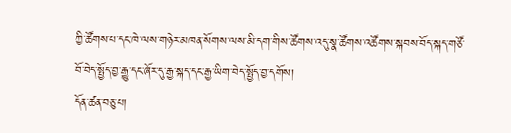ཀྱི་ཚོགས་པ་དང་ཁེ་ལས་གཉེར་མཁན་སོགས་ལས་མི་དག་གིས་ཚོགས་འདུ་སྣ་ཚོགས་འཚོགས་སྐབས་བོད་སྐད་གཙོ་བོ་བེད་སྤྱོད་བྱ་རྒྱུ་དང་ཞོར་དུ་རྒྱ་སྐད་དང་རྒྱ་ཡིག་བེད་སྤྱོད་བྱ་དགོས།
དོན་ཚན་བཅུ་པ།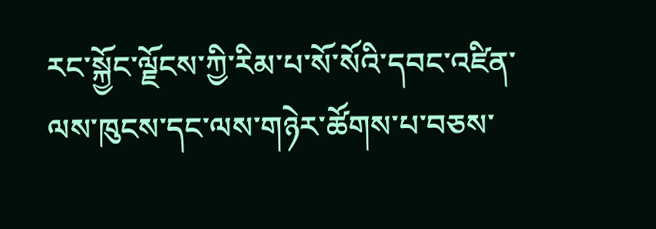རང་སྐྱོང་ལྗོངས་ཀྱི་རིམ་པ་སོ་སོའི་དབང་འཛིན་ལས་ཁུངས་དང་ལས་གཉེར་ཚོགས་པ་བཅས་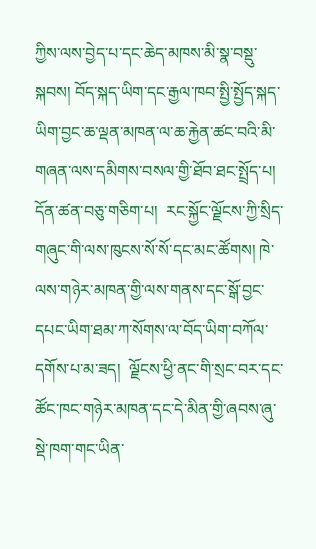ཀྱིས་ལས་བྱེད་པ་དང་ཆེད་མཁས་མི་སྣ་བསྡུ་སྐབས། བོད་སྐད་ཡིག་དང་རྒྱལ་ཁབ་སྤྱི་སྤྱོད་སྐད་ཡིག་བྱང་ཆ་ལྡན་མཁན་ལ་ཆ་རྐྱེན་ཚང་བའི་མི་གཞན་ལས་དམིགས་བསལ་གྱི་ཐོབ་ཐང་སྤྲོད་པ།
དོན་ཚན་བཅུ་གཅིག་པ།  རང་སྐྱོང་ལྗོངས་ཀྱི་སྲིད་གཞུང་གི་ལས་ཁུངས་སོ་སོ་དང་མང་ཚོགས། ཁེ་ལས་གཉེར་མཁན་གྱི་ལས་གནས་དང་སྒོ་བྱང་དཔང་ཡིག་ཐམ་ཀ་སོགས་ལ་བོད་ཡིག་བཀོལ་དགོས་པ་མ་ཟད།  ལྗོངས་ཕྱི་ནང་གི་སྲང་བར་དང་ཚོང་ཁང་གཉེར་མཁན་དང་དེ་མིན་གྱི་ཞབས་ཞུ་སྡེ་ཁག་གང་ཡིན་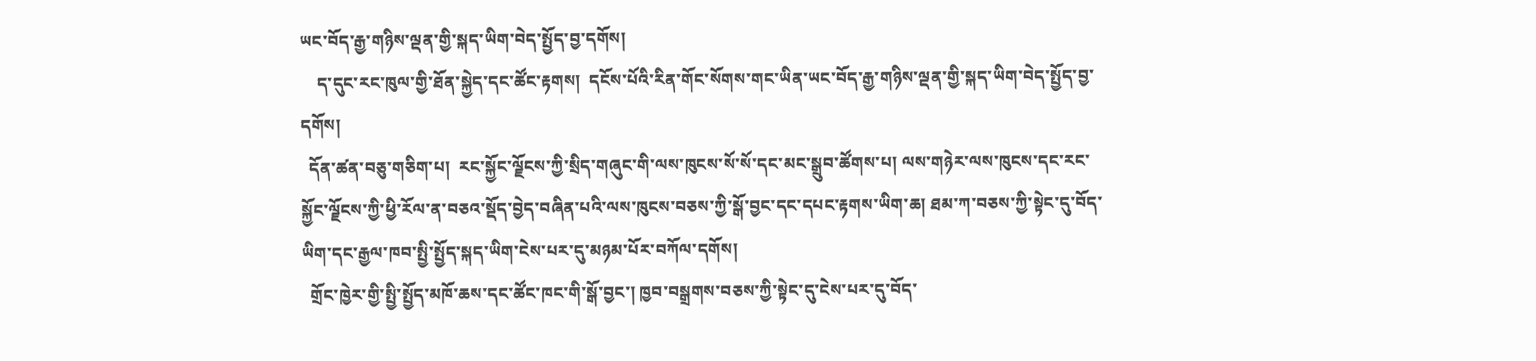ཡང་བོད་རྒྱ་གཉིས་ལྡན་གྱི་སྐད་ཡིག་བེད་སྤྱོད་བྱ་དགོས།
    ད་དུང་རང་ཁུལ་གྱི་ཐོན་སྐྱེད་དང་ཚོང་རྟགས།  དངོས་པོའི་རིན་གོང་སོགས་གང་ཡིན་ཡང་བོད་རྒྱ་གཉིས་ལྡན་གྱི་སྐད་ཡིག་བེད་སྤྱོད་བྱ་དགོས།
  དོན་ཚན་བཅུ་གཅིག་པ།  རང་སྐྱོང་ལྗོངས་ཀྱི་སྲིད་གཞུང་གི་ལས་ཁུངས་སོ་སོ་དང་མང་སྒྲུབ་ཚོགས་པ། ལས་གཉེར་ལས་ཁུངས་དང་རང་སྐྱོང་ལྗོངས་ཀྱི་ཕྱི་རོལ་ན་བཅའ་སྡོད་བྱེད་བཞིན་པའི་ལས་ཁུངས་བཅས་ཀྱི་སྒོ་བྱང་དང་དཔང་རྟགས་ཡིག་ཆ། ཐམ་ཀ་བཅས་ཀྱི་སྟེང་དུ་བོད་ཡིག་དང་རྒྱལ་ཁབ་སྤྱི་སྤྱོད་སྐད་ཡིག་ངེས་པར་དུ་མཉམ་པོར་བཀོལ་དགོས།
  གྲོང་ཁྱེར་གྱི་སྤྱི་སྤྱོད་མཁོ་ཆས་དང་ཚོང་ཁང་གི་སྒོ་བྱང་། ཁྱབ་བསྒྲགས་བཅས་ཀྱི་སྟེང་དུ་ངེས་པར་དུ་བོད་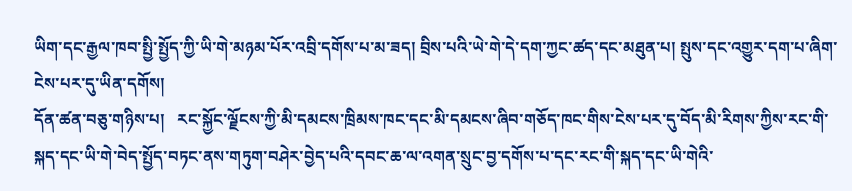ཡིག་དང་རྒྱལ་ཁབ་སྤྱི་སྤྱོད་ཀྱི་ཡི་གེ་མཉམ་པོར་འབྲི་དགོས་པ་མ་ཟད། བྲིས་པའི་ཡེ་གེ་དེ་དག་ཀྱང་ཚད་དང་མཐུན་པ། སྤུས་དང་འགྱུར་དག་པ་ཞིག་ངེས་པར་དུ་ཡིན་དགོས།
དོན་ཚན་བཅུ་གཉིས་པ།   རང་སྐྱོང་ལྗོངས་ཀྱི་མི་དམངས་ཁྲིམས་ཁང་དང་མི་དམངས་ཞིབ་གཅོད་ཁང་གིས་ངེས་པར་དུ་བོད་མི་རིགས་ཀྱིས་རང་གི་སྐད་དང་ཡི་གེ་བེད་སྤྱོད་བཏང་ནས་གཏུག་བཤེར་བྱེད་པའི་དབང་ཆ་ལ་འགན་སྲུང་བྱ་དགོས་པ་དང་རང་གི་སྐད་དང་ཡི་གེའི་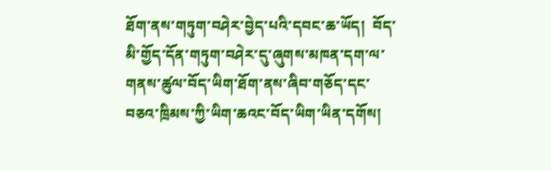ཐོག་ནས་གཏུག་བཤེར་བྱེད་པའི་དབང་ཆ་ཡོད།  བོད་མི་གྱོད་དོན་གཏུག་བཤེར་དུ་ཞུགས་མཁན་དག་ལ་གནས་ཚུལ་བོད་ཡིག་ཐོག་ནས་ཞིབ་གཅོད་དང་བཅའ་ཁྲིམས་ཀྱི་ཡིག་ཆའང་བོད་ཡིག་ཡིན་དགོས།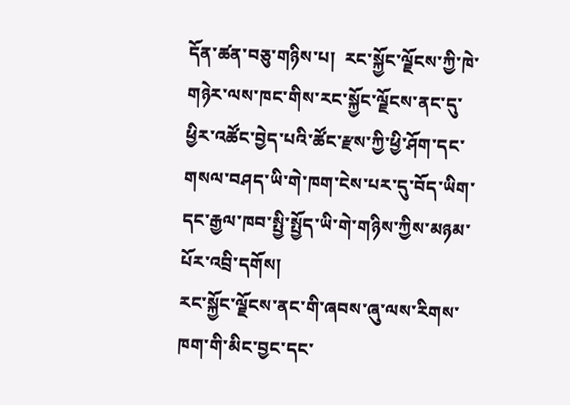དོན་ཚན་བཅུ་གཉིས་པ།  རང་སྐྱོང་ལྗོངས་ཀྱི་ཁེ་གཉེར་ལས་ཁང་གིས་རང་སྐྱོང་ལྗོངས་ནང་དུ་ཕྱིར་འཚོང་བྱེད་པའི་ཚོང་རྫས་ཀྱི་ཕྱི་ཤོག་དང་གསལ་བཤད་ཡི་གེ་ཁག་ངེས་པར་དུ་བོད་ཡིག་དང་རྒྱལ་ཁབ་སྤྱི་སྤྱོད་ཡི་གེ་གཉིས་ཀྱིས་མཉམ་པོར་འབྲི་དགོས།
རང་སྐྱོང་ལྗོངས་ནང་གི་ཞབས་ཞུ་ལས་རིགས་ཁག་གི་མིང་བྱང་དང་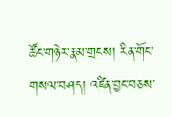ཚོང་གཉེར་རྣམ་གྲངས། རིན་གོང་གསལ་བཤད། འཛིན་བྱང་བཅས་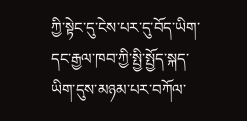ཀྱི་སྟེང་དུ་ངེས་པར་དུ་བོད་ཡིག་དང་རྒྱལ་ཁབ་ཀྱི་སྤྱི་སྤྱོད་སྐད་ཡིག་དུས་མཉམ་པར་བཀོལ་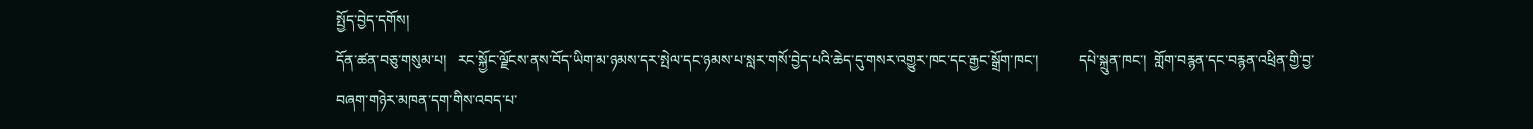སྤྱོད་བྱེད་དགོས།
དོན་ཚན་བཅུ་གསུམ་པ།   རང་སྐྱོང་ལྗོངས་ནས་བོད་ཡིག་མ་ཉམས་དར་སྤེལ་དང་ཉམས་པ་སླར་གསོ་བྱེད་པའི་ཆེད་དུ་གསར་འགྱུར་ཁང་དང་རྒྱང་སྒྲོག་ཁང་།           དཔེ་སྐྲུན་ཁང་།  གློག་བརྙན་དང་བརྙན་འཕྲིན་གྱི་བྱ་བཞག་གཉེར་མཁན་དག་གིས་འབད་པ་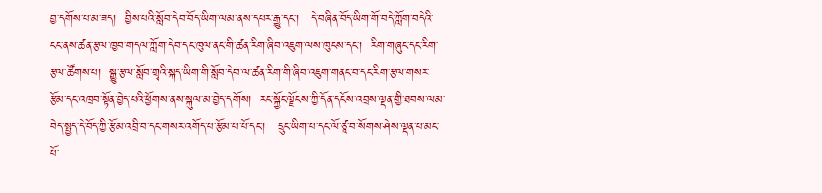བྱ་དགོས་པ་མ་ཟད།  བྱིས་པའི་སློབ་དེབ་བོད་ཡིག་ལམ་ནས་དཔར་རྒྱུ་དང་།   དེ་བཞིན་བོད་ཡིག་གོ་བདེ་ཀློག་བདེའི་ངང་ནས་ཚན་རྩལ་ཁྱབ་གདལ་ཀློག་དེབ་དང་ཁུལ་ནང་གི་ཚན་རིག་ཞིབ་འཇུག་ལས་ཁུངས་དང་།  རིག་གཞུང་དང་རིག་རྩལ་ཚོགས་པ།  སྒྱུ་རྩལ་སློབ་གྲྭའི་སྐད་ཡིག་གི་སློབ་དེབ་ལ་ཚན་རིག་གི་ཞིབ་འཇུག་གནང་བ་དང་རིག་རྩལ་གསར་རྩོམ་དང་འཁྲབ་སྟོན་བྱེད་པའི་ཕྱོགས་ནས་སྐུལ་མ་བྱེད་དགོས།  རང་སྐྱོང་ལྗོངས་ཀྱི་དོན་དངོས་འབྲས་ལྡན་གྱི་ཐབས་ལམ་བེད་སྤྱད་དེ་བོད་ཀྱི་རྩོམ་འབྲི་བ་དང་གསར་འགོད་པ་རྩོམ་པ་པོ་དང་།   དྲུང་ཡིག་པ་དང་ལོ་ཙཱ་བ་སོགས་ཤེས་ལྡན་པ་མང་པོ་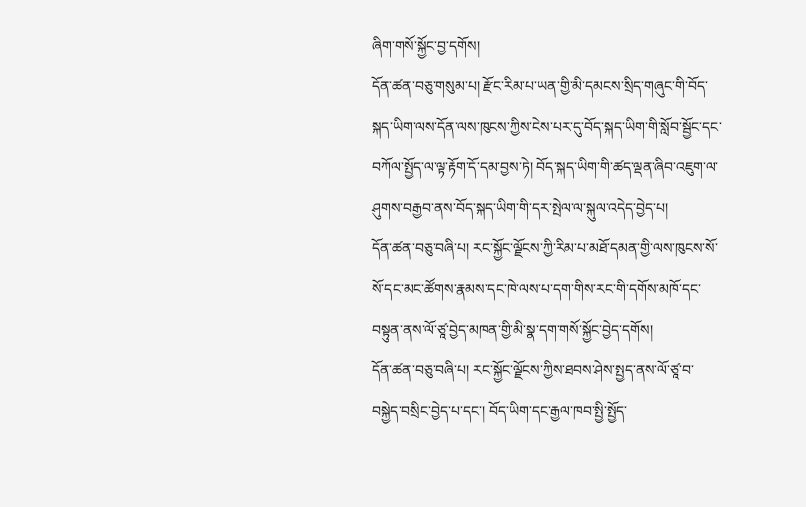ཞིག་གསོ་སྐྱོང་བྱ་དགོས།
དོན་ཚན་བཅུ་གསུམ་པ། རྫོང་རིམ་པ་ཡན་གྱི་མི་དམངས་སྲིད་གཞུང་གི་བོད་སྐད་ཡིག་ལས་དོན་ལས་ཁུངས་ཀྱིས་ངེས་པར་དུ་བོད་སྐད་ཡིག་གི་སློབ་སྦྱོང་དང་བཀོལ་སྤྱོད་ལ་ལྟ་རྟོག་དོ་དམ་བྱས་ཏེ། བོད་སྐད་ཡིག་གི་ཚད་ལྡན་ཞིབ་འཇུག་ལ་ཤུགས་བརྒྱབ་ནས་བོད་སྐད་ཡིག་གི་དར་སྤེལ་ལ་སྐུལ་འདེད་བྱེད་པ།
དོན་ཚན་བཅུ་བཞི་པ། རང་སྐྱོང་ལྗོངས་ཀྱི་རིམ་པ་མཐོ་དམན་གྱི་ལས་ཁུངས་སོ་སོ་དང་མང་ཚོགས་རྣམས་དང་ཁེ་ལས་པ་དག་གིས་རང་གི་དགོས་མཁོ་དང་བསྟུན་ནས་ལོ་ཙཱ་བྱེད་མཁན་གྱི་མི་སྣ་དག་གསོ་སྐྱོང་བྱེད་དགོས།
དོན་ཚན་བཅུ་བཞི་པ། རང་སྐྱོང་ལྗོངས་ཀྱིས་ཐབས་ཤེས་སྤྱད་ནས་ལོ་ཙཱ་བ་བསྐྱེད་བསྲིང་བྱེད་པ་དང་། བོད་ཡིག་དང་རྒྱལ་ཁབ་སྤྱི་སྤྱོད་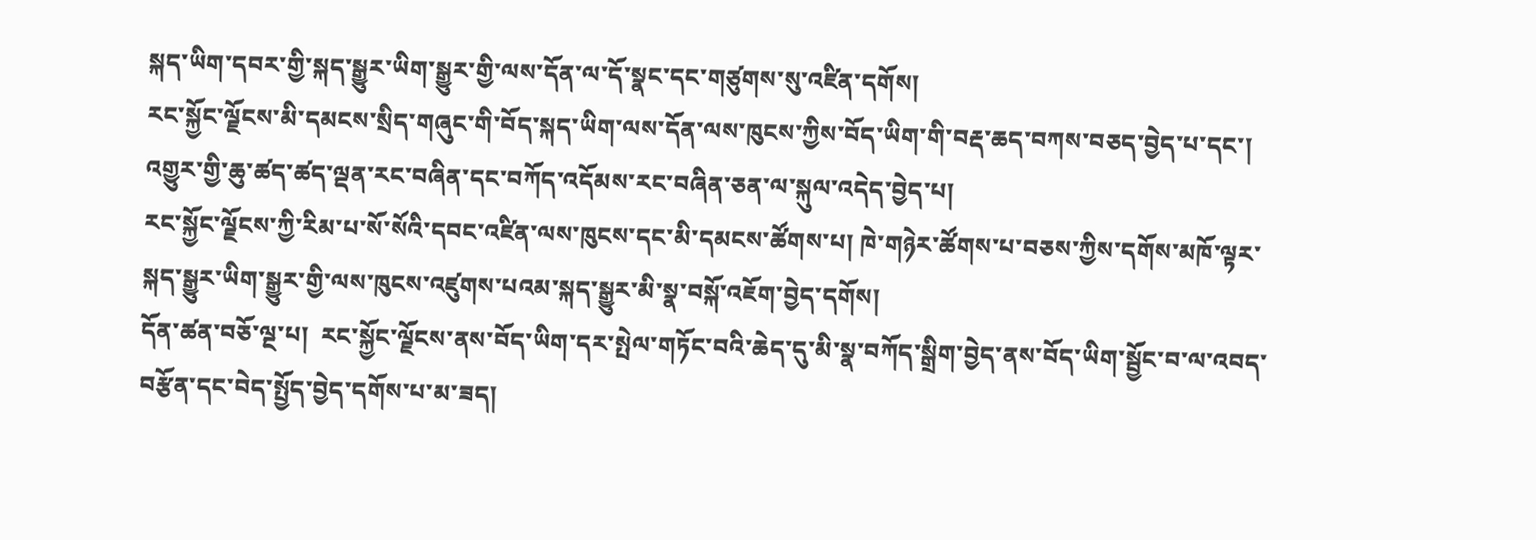སྐད་ཡིག་དབར་གྱི་སྐད་སྒྱུར་ཡིག་སྒྱུར་གྱི་ལས་དོན་ལ་དོ་སྣང་དང་གཙུགས་སུ་འཛིན་དགོས།
རང་སྐྱོང་ལྗོངས་མི་དམངས་སྲིད་གཞུང་གི་བོད་སྐད་ཡིག་ལས་དོན་ལས་ཁུངས་ཀྱིས་བོད་ཡིག་གི་བརྡ་ཆད་བཀས་བཅད་བྱེད་པ་དང་། འགྱུར་གྱི་ཆུ་ཚད་ཚད་ལྡན་རང་བཞིན་དང་བཀོད་འདོམས་རང་བཞིན་ཅན་ལ་སྐུལ་འདེད་བྱེད་པ།
རང་སྐྱོང་ལྗོངས་ཀྱི་རིམ་པ་སོ་སོའི་དབང་འཛིན་ལས་ཁུངས་དང་མི་དམངས་ཚོགས་པ། ཁེ་གཉེར་ཚོགས་པ་བཅས་ཀྱིས་དགོས་མཁོ་ལྟར་སྐད་སྒྱུར་ཡིག་སྒྱུར་གྱི་ལས་ཁུངས་འཛུགས་པའམ་སྐད་སྒྱུར་མི་སྣ་བསྐོ་འཇོག་བྱེད་དགོས།
དོན་ཚན་བཅོ་ལྔ་པ།  རང་སྐྱོང་ལྗོངས་ནས་བོད་ཡིག་དར་སྤེལ་གཏོང་བའི་ཆེད་དུ་མི་སྣ་བཀོད་སྒྲིག་བྱེད་ནས་བོད་ཡིག་སྦྱོང་བ་ལ་འབད་བརྩོན་དང་བེད་སྤྱོད་བྱེད་དགོས་པ་མ་ཟད།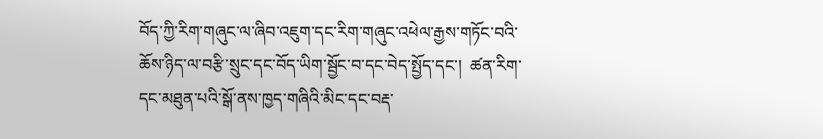བོད་ཀྱི་རིག་གཞུང་ལ་ཞིབ་འཇུག་དང་རིག་གཞུང་འཕེལ་རྒྱས་གཏོང་བའི་ཆོས་ཉིད་ལ་བརྩི་སྲུང་དང་བོད་ཡིག་སྦྱོང་བ་དང་བེད་སྤྱོད་དང་།  ཚན་རིག་དང་མཐུན་པའི་སྒོ་ནས་ཁྱད་གཞིའི་མིང་དང་བརྡ་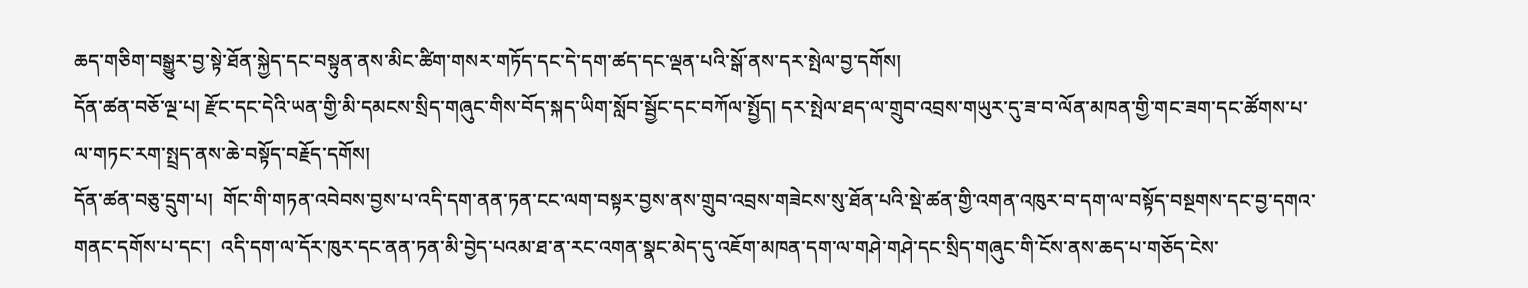ཆད་གཅིག་བསྒྱུར་བྱ་སྟེ་ཐོན་སྐྱེད་དང་བསྟུན་ནས་མིང་ཚིག་གསར་གཏོད་དང་དེ་དག་ཚད་དང་ལྡན་པའི་སྒོ་ནས་དར་སྤེལ་བྱ་དགོས།
དོན་ཚན་བཅོ་ལྔ་པ། རྫོང་དང་དེའི་ཡན་གྱི་མི་དམངས་སྲིད་གཞུང་གིས་བོད་སྐད་ཡིག་སློབ་སྦྱོང་དང་བཀོལ་སྤྱོད། དར་སྤེལ་ཐད་ལ་གྲུབ་འབྲས་གཡུར་དུ་ཟ་བ་ལོན་མཁན་གྱི་གང་ཟག་དང་ཚོགས་པ་ལ་གཏང་རག་སྤྲད་ནས་ཆེ་བསྟོད་བརྗོད་དགོས།
དོན་ཚན་བཅུ་དྲུག་པ།  གོང་གི་གཏན་འབེབས་བྱས་པ་འདི་དག་ནན་ཏན་ངང་ལག་བསྟར་བྱས་ནས་གྲུབ་འབྲས་གཟེངས་སུ་ཐོན་པའི་སྡེ་ཚན་གྱི་འགན་འཁུར་བ་དག་ལ་བསྟོད་བསྔགས་དང་བྱ་དགའ་གནང་དགོས་པ་དང་།  འདི་དག་ལ་དོར་ཁུར་དང་ནན་ཏན་མི་བྱེད་པའམ་ཐ་ན་རང་འགན་སྣང་མེད་དུ་འཇོག་མཁན་དག་ལ་གཤེ་གཤེ་དང་སྲིད་གཞུང་གི་ངོས་ནས་ཆད་པ་གཅོད་ངེས་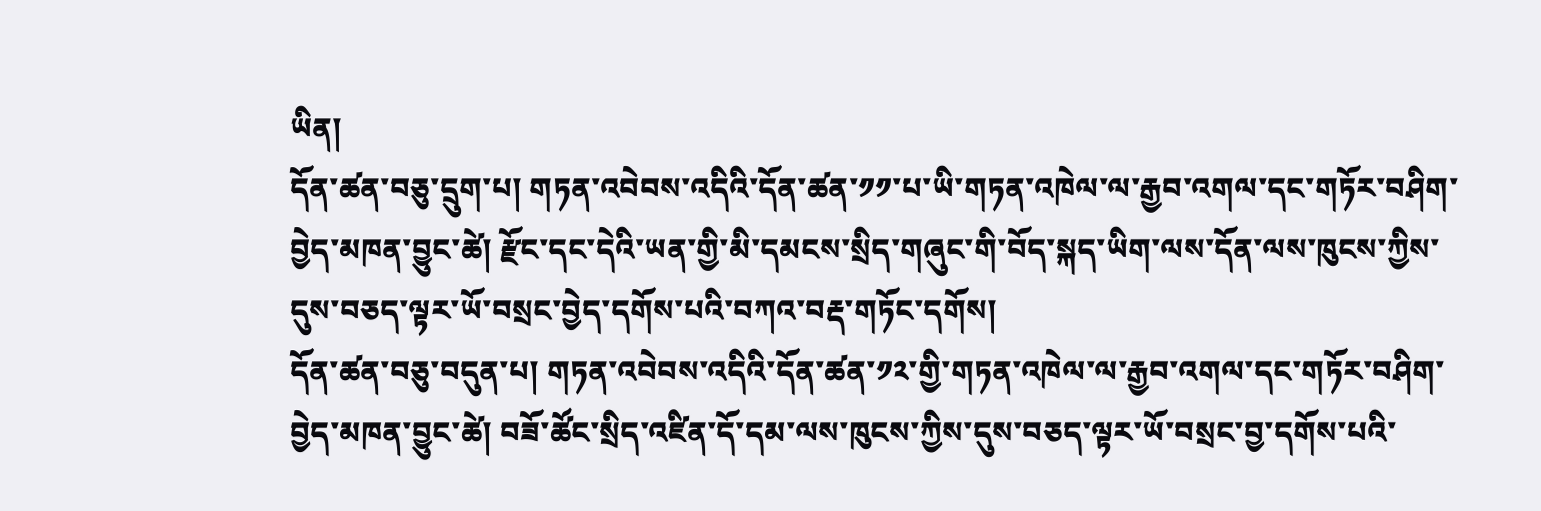ཡིན།
དོན་ཚན་བཅུ་དྲུག་པ། གཏན་འབེབས་འདིའི་དོན་ཚན་༡༡་པ་ཡི་གཏན་འཁེལ་ལ་རྒྱབ་འགལ་དང་གཏོར་བཤིག་བྱེད་མཁན་བྱུང་ཚེ། རྫོང་དང་དེའི་ཡན་གྱི་མི་དམངས་སྲིད་གཞུང་གི་བོད་སྐད་ཡིག་ལས་དོན་ལས་ཁུངས་ཀྱིས་དུས་བཅད་ལྟར་ཡོ་བསྲང་བྱེད་དགོས་པའི་བཀའ་བརྡ་གཏོང་དགོས།
དོན་ཚན་བཅུ་བདུན་པ། གཏན་འབེབས་འདིའི་དོན་ཚན་༡༢་གྱི་གཏན་འཁེལ་ལ་རྒྱབ་འགལ་དང་གཏོར་བཤིག་བྱེད་མཁན་བྱུང་ཚེ། བཟོ་ཚོང་སྲིད་འཛིན་དོ་དམ་ལས་ཁུངས་ཀྱིས་དུས་བཅད་ལྟར་ཡོ་བསྲང་བྱ་དགོས་པའི་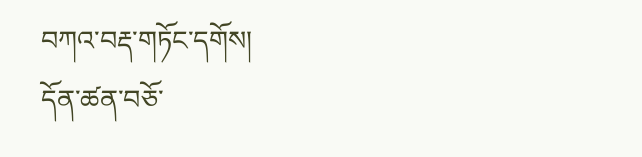བཀའ་བརྡ་གཏོང་དགོས།
དོན་ཚན་བཅོ་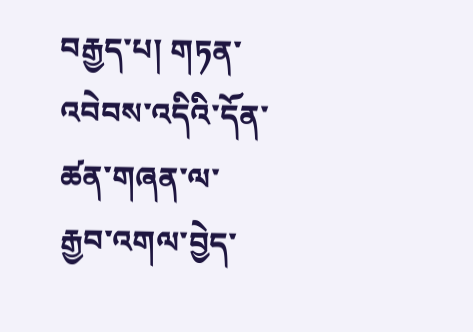བརྒྱད་པ། གཏན་འབེབས་འདིའི་དོན་ཚན་གཞན་ལ་རྒྱབ་འགལ་བྱེད་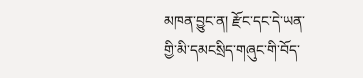མཁན་བྱུང་ན། རྫོང་དང་དེ་ཡན་གྱི་མི་དམངསྲིད་གཞུང་གི་བོད་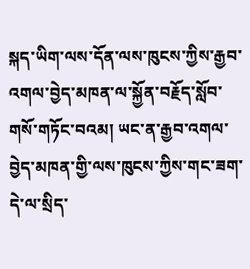སྐད་ཡིག་ལས་དོན་ལས་ཁུངས་ཀྱིས་རྒྱབ་འགལ་བྱེད་མཁན་ལ་སྐྱོན་བརྗོད་སློབ་གསོ་གཏོང་བའམ། ཡང་ན་རྒྱབ་འགལ་བྱེད་མཁན་གྱི་ལས་ཁུངས་ཀྱིས་གང་ཟག་དེ་ལ་སྲིད་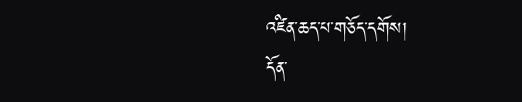འཛིན་ཆད་པ་གཅོད་དགོས།
དོན་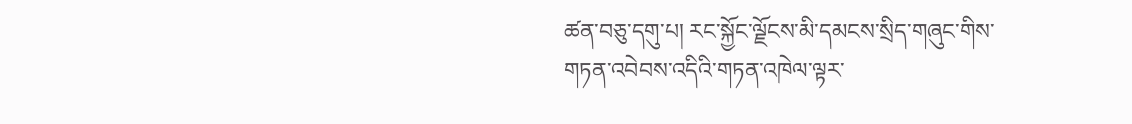ཚན་བཅུ་དགུ་པ། རང་སྐྱོང་ལྗོངས་མི་དམངས་སྲིད་གཞུང་གིས་གཏན་འབེབས་འདིའི་གཏན་འཁེལ་ལྟར་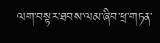ལག་བསྟར་ཐབས་ལམ་ཞིབ་ཕྲ་གཏན་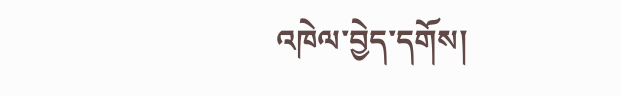འཁེལ་བྱེད་དགོས།